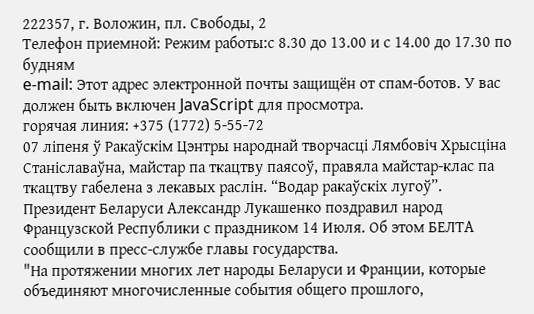222357, г. Воложин, пл. Свободы, 2
Телефон приемной: Режим работы:с 8.30 до 13.00 и с 14.00 до 17.30 по будням
e-mail: Этот адрес электронной почты защищён от спам-ботов. У вас должен быть включен JavaScript для просмотра.
горячая линия: +375 (1772) 5-55-72
07 ліпеня ў Ракаўскім Цэнтры народнай творчасці Лямбовіч Хрысціна Станіславаўна, майстар па ткацтву паясоў, правяла майстар-клас па ткацтву габелена з лекавых раслін. “Водар ракаўскіх лугоў”.
Президент Беларуси Александр Лукашенко поздравил народ Французской Республики с праздником 14 Июля. Об этом БЕЛТА сообщили в пресс-службе главы государства.
"На протяжении многих лет народы Беларуси и Франции, которые объединяют многочисленные события общего прошлого,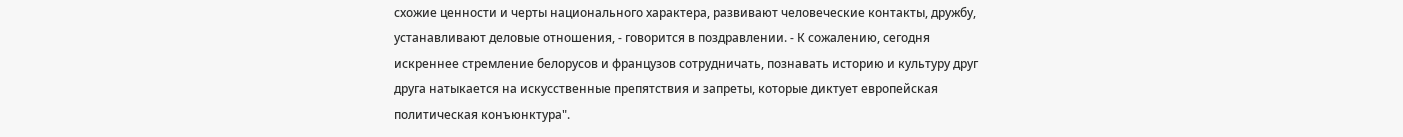схожие ценности и черты национального характера, развивают человеческие контакты, дружбу, устанавливают деловые отношения, - говорится в поздравлении. - К сожалению, сегодня искреннее стремление белорусов и французов сотрудничать, познавать историю и культуру друг друга натыкается на искусственные препятствия и запреты, которые диктует европейская политическая конъюнктура".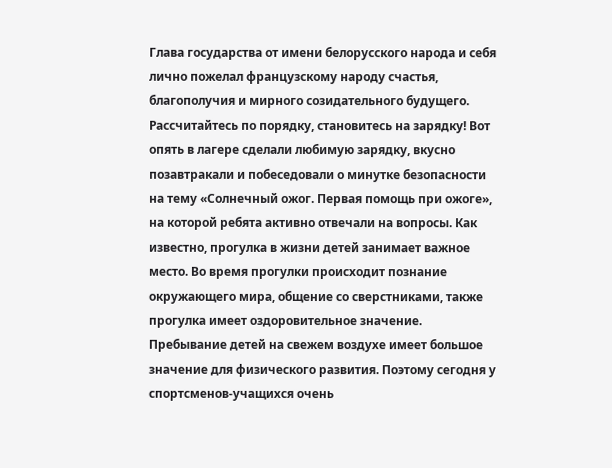Глава государства от имени белорусского народа и себя лично пожелал французскому народу счастья, благополучия и мирного созидательного будущего.
Рассчитайтесь по порядку, становитесь на зарядку! Вот опять в лагере сделали любимую зарядку, вкусно позавтракали и побеседовали о минутке безопасности на тему «Солнечный ожог. Первая помощь при ожоге», на которой ребята активно отвечали на вопросы. Как известно, прогулка в жизни детей занимает важное место. Во время прогулки происходит познание окружающего мира, общение со сверстниками, также прогулка имеет оздоровительное значение. Пребывание детей на свежем воздухе имеет большое значение для физического развития. Поэтому сегодня у спортсменов-учащихся очень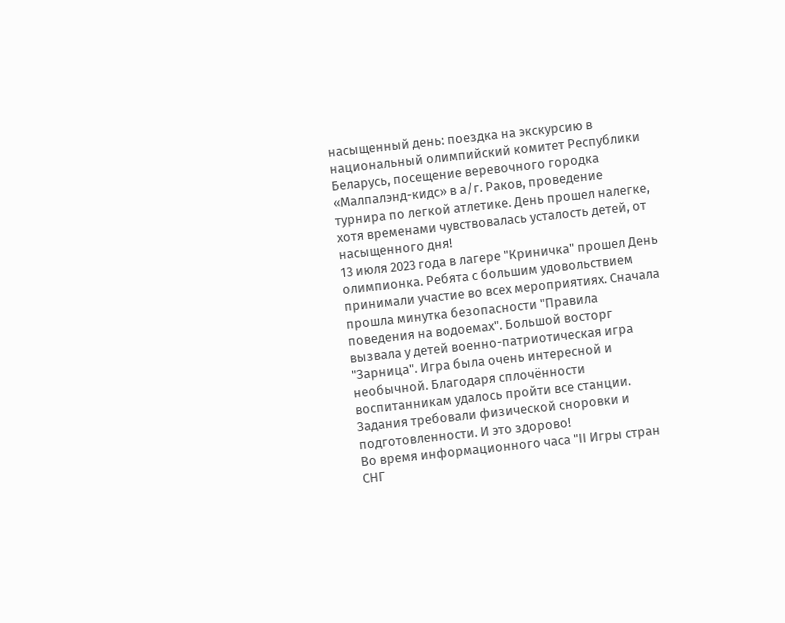насыщенный день: поездка на экскурсию в национальный олимпийский комитет Республики Беларусь, посещение веревочного городка «Малпалэнд-кидс» в а/г. Раков, проведение турнира по легкой атлетике. День прошел налегке, хотя временами чувствовалась усталость детей, от насыщенного дня!
13 июля 2023 года в лагере "Криничка" прошел День олимпионка. Ребята с большим удовольствием принимали участие во всех мероприятиях. Сначала прошла минутка безопасности "Правила поведения на водоемах". Большой восторг вызвала у детей военно-патриотическая игра "Зарница". Игра была очень интересной и необычной. Благодаря сплочённости воспитанникам удалось пройти все станции. Задания требовали физической сноровки и подготовленности. И это здорово!
Во время информационного часа "II Игры стран СНГ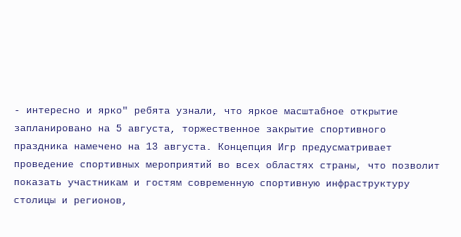- интересно и ярко" ребята узнали, что яркое масштабное открытие запланировано на 5 августа, торжественное закрытие спортивного праздника намечено на 13 августа. Концепция Игр предусматривает проведение спортивных мероприятий во всех областях страны, что позволит показать участникам и гостям современную спортивную инфраструктуру столицы и регионов,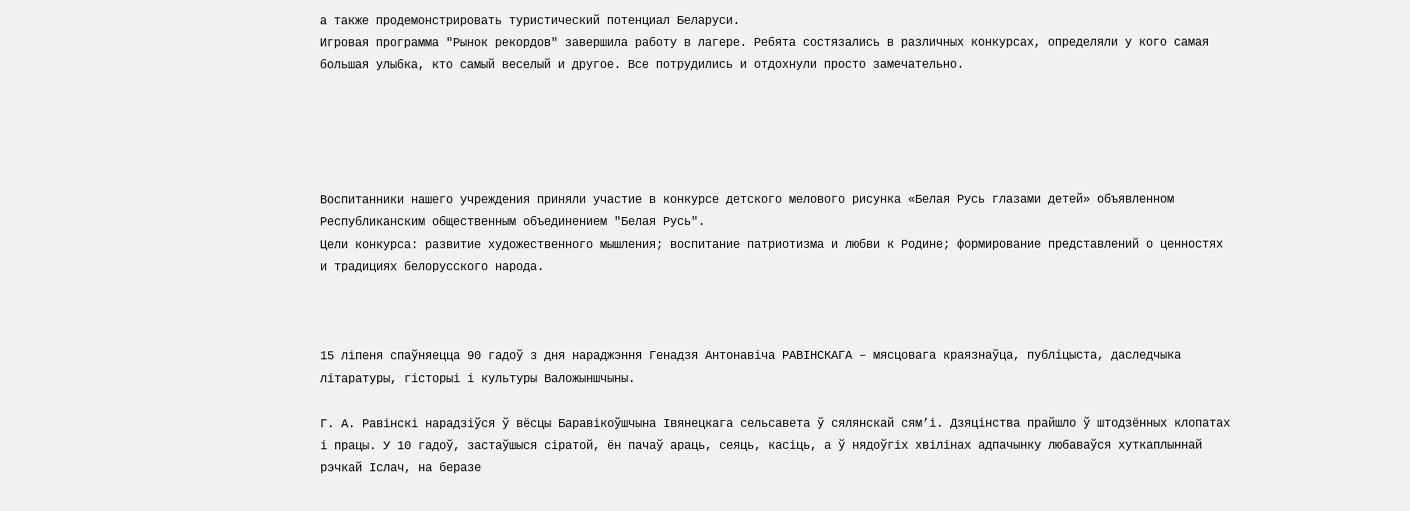а также продемонстрировать туристический потенциал Беларуси.
Игровая программа "Рынок рекордов" завершила работу в лагере. Ребята состязались в различных конкурсах, определяли у кого самая большая улыбка, кто самый веселый и другое. Все потрудились и отдохнули просто замечательно.





Воспитанники нашего учреждения приняли участие в конкурсе детского мелового рисунка «Белая Русь глазами детей» объявленном Республиканским общественным объединением "Белая Русь".
Цели конкурса: развитие художественного мышления; воспитание патриотизма и любви к Родине; формирование представлений о ценностях и традициях белорусского народа.



15 ліпеня спаўняецца 90 гадоў з дня нараджэння Генадзя Антонавіча РАВІНСКАГА – мясцовага краязнаўца, публіцыста, даследчыка літаратуры, гісторыі і культуры Валожыншчыны.

Г. А. Равінскі нарадзіўся ў вёсцы Баравікоўшчына Івянецкага сельсавета ў сялянскай сям’і. Дзяцінства прайшло ў штодзённых клопатах і працы. У 10 гадоў, застаўшыся сіратой, ён пачаў араць, сеяць, касіць, а ў нядоўгіх хвілінах адпачынку любаваўся хуткаплыннай рэчкай Іслач, на беразе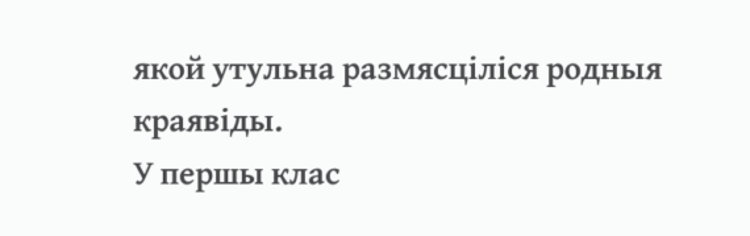якой утульна размясціліся родныя краявіды.
У першы клас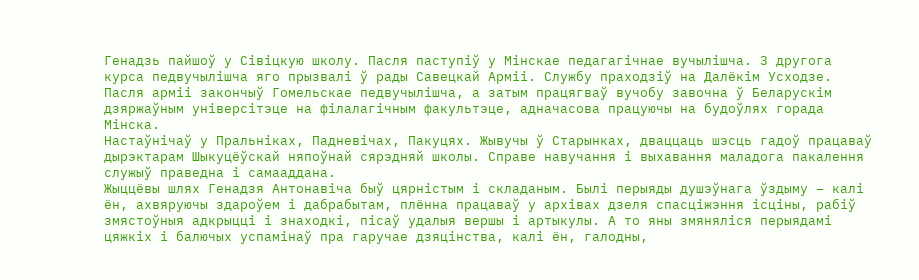Генадзь пайшоў у Сівіцкую школу. Пасля паступіў у Мінскае педагагічнае вучылішча. З другога курса педвучылішча яго прызвалі ў рады Савецкай Арміі. Службу праходзіў на Далёкім Усходзе.
Пасля арміі закончыў Гомельскае педвучылішча, а затым працягваў вучобу завочна ў Беларускім дзяржаўным універсітэце на філалагічным факультэце, адначасова працуючы на будоўлях горада Мінска.
Настаўнічаў у Пральніках, Падневічах, Пакуцях. Жывучы ў Старынках, дваццаць шэсць гадоў працаваў дырэктарам Шыкуцёўскай няпоўнай сярэдняй школы. Справе навучання і выхавання маладога пакалення служыў праведна і самааддана.
Жыццёвы шлях Генадзя Антонавіча быў цярністым і складаным. Былі перыяды душэўнага ўздыму – калі ён, ахвяруючы здароўем і дабрабытам, плённа працаваў у архівах дзеля спасціжэння ісціны, рабіў змястоўныя адкрыцці і знаходкі, пісаў удалыя вершы і артыкулы. А то яны змяняліся перыядамі цяжкіх і балючых успамінаў пра гаручае дзяцінства, калі ён, галодны,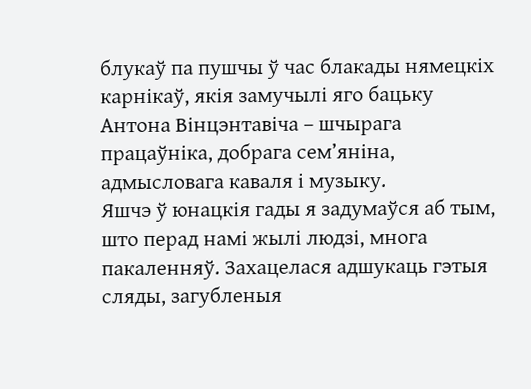блукаў па пушчы ў час блакады нямецкіх карнікаў, якія замучылі яго бацьку Антона Вінцэнтавіча – шчырага працаўніка, добрага сем’яніна, адмысловага каваля і музыку.
Яшчэ ў юнацкія гады я задумаўся аб тым, што перад намі жылі людзі, многа пакаленняў. Захацелася адшукаць гэтыя сляды, загубленыя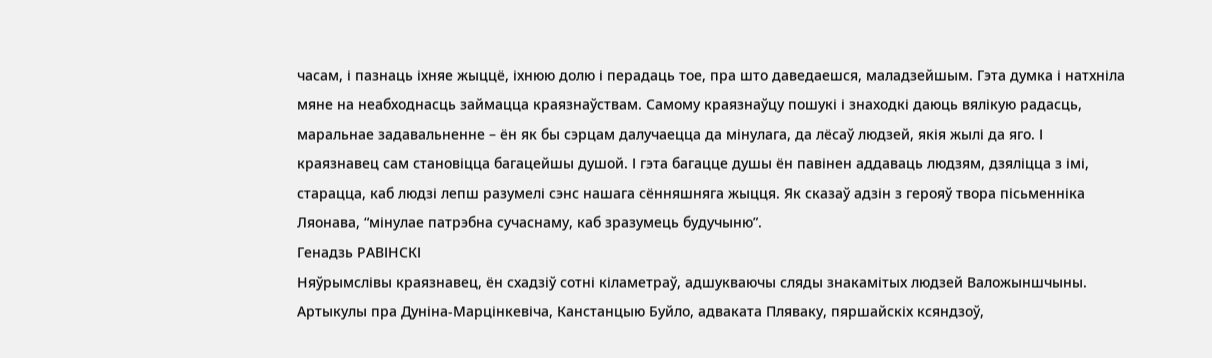часам, і пазнаць іхняе жыццё, іхнюю долю і перадаць тое, пра што даведаешся, маладзейшым. Гэта думка і натхніла мяне на неабходнасць займацца краязнаўствам. Самому краязнаўцу пошукі і знаходкі даюць вялікую радасць, маральнае задавальненне – ён як бы сэрцам далучаецца да мінулага, да лёсаў людзей, якія жылі да яго. І краязнавец сам становіцца багацейшы душой. І гэта багацце душы ён павінен аддаваць людзям, дзяліцца з імі, старацца, каб людзі лепш разумелі сэнс нашага сённяшняга жыцця. Як сказаў адзін з герояў твора пісьменніка Ляонава, “мінулае патрэбна сучаснаму, каб зразумець будучыню”.
Генадзь РАВІНСКІ
Няўрымслівы краязнавец, ён схадзіў сотні кіламетраў, адшукваючы сляды знакамітых людзей Валожыншчыны. Артыкулы пра Дуніна-Марцінкевіча, Канстанцыю Буйло, адваката Пляваку, пяршайскіх ксяндзоў,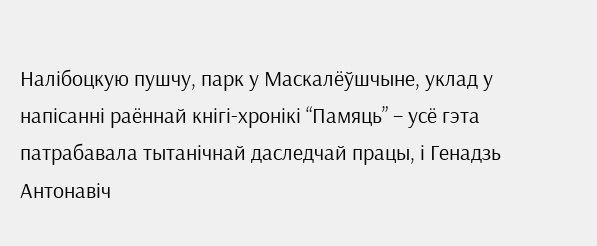Налібоцкую пушчу, парк у Маскалёўшчыне, уклад у напісанні раённай кнігі-хронікі “Памяць” – усё гэта патрабавала тытанічнай даследчай працы, і Генадзь Антонавіч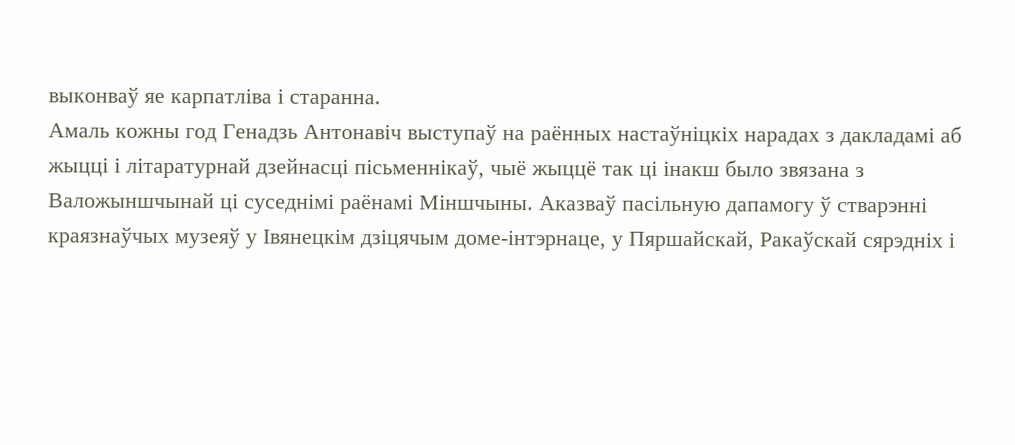выконваў яе карпатліва і старанна.
Амаль кожны год Генадзь Антонавіч выступаў на раённых настаўніцкіх нарадах з дакладамі аб жыцці і літаратурнай дзейнасці пісьменнікаў, чыё жыццё так ці інакш было звязана з Валожыншчынай ці суседнімі раёнамі Міншчыны. Аказваў пасільную дапамогу ў стварэнні краязнаўчых музеяў у Івянецкім дзіцячым доме-інтэрнаце, у Пяршайскай, Ракаўскай сярэдніх і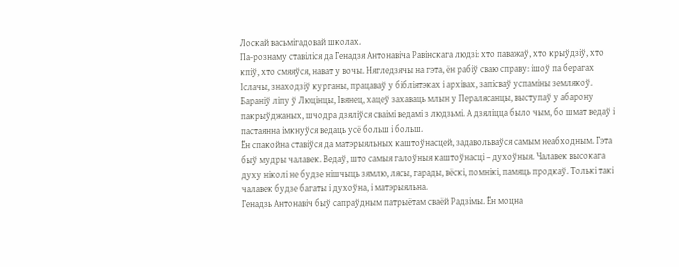Лоскай васьмігадовай школах.
Па-рознаму ставіліся да Генадзя Антонавіча Равінскага людзі: хто паважаў, хто крыўдзіў, хто кпіў, хто смяяўся, нават у вочы. Нягледзячы на гэта, ён рабіў сваю справу: ішоў па берагах Іслачы, знаходзіў курганы, працаваў у бібліятэках і архівах, запісваў успаміны землякоў. Бараніў ліпу ў Люцінцы, Івянец, хацеў захаваць млын у Пералясанцы, выступаў у абарону пакрыўджаных, шчодра дзяліўся сваімі ведамі з людзьмі. А дзяліцца было чым, бо шмат ведаў і пастаянна імкнуўся ведаць усё больш і больш.
Ён спакойна ставіўся да матэрыяльных каштоўнасцей, задавольваўся самым неабходным. Гэта быў мудры чалавек. Ведаў, што самыя галоўныя каштоўнасці – духоўныя. Чалавек высокага духу ніколі не будзе нішчыць зямлю, лясы, гарады, вёскі, помнікі, памяць продкаў. Толькі такі чалавек будзе багаты і духоўна, і матэрыяльна.
Генадзь Антонавіч быў сапраўдным патрыётам сваёй Радзімы. Ён моцна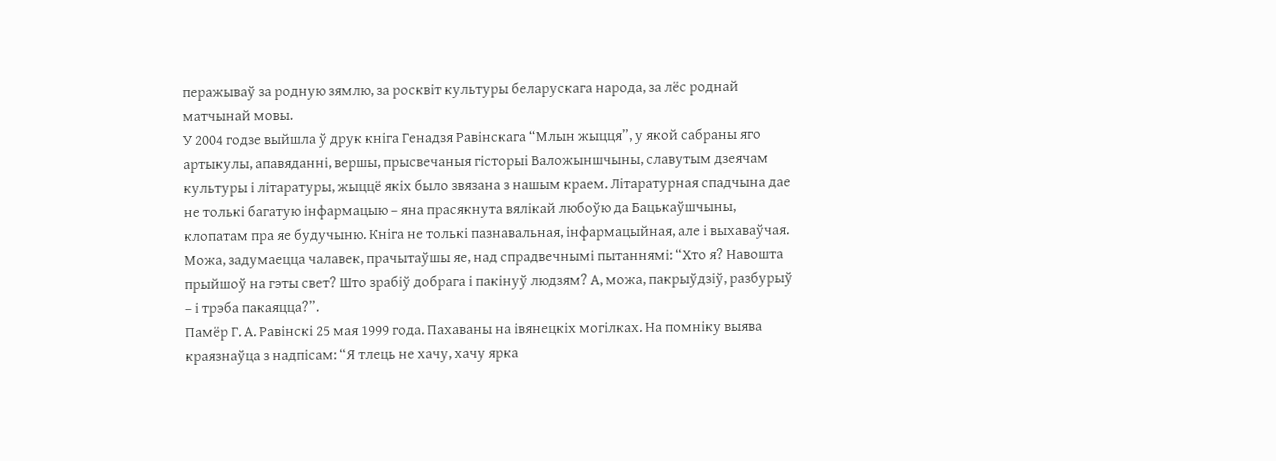перажываў за родную зямлю, за росквіт культуры беларускага народа, за лёс роднай матчынай мовы.
У 2004 годзе выйшла ў друк кніга Генадзя Равінскага “Млын жыцця”, у якой сабраны яго артыкулы, апавяданні, вершы, прысвечаныя гісторыі Валожыншчыны, славутым дзеячам культуры і літаратуры, жыццё якіх было звязана з нашым краем. Літаратурная спадчына дае не толькі багатую інфармацыю – яна прасякнута вялікай любоўю да Бацькаўшчыны, клопатам пра яе будучыню. Кніга не толькі пазнавальная, інфармацыйная, але і выхаваўчая. Можа, задумаецца чалавек, прачытаўшы яе, над спрадвечнымі пытаннямі: “Хто я? Навошта прыйшоў на гэты свет? Што зрабіў добрага і пакінуў людзям? А, можа, пакрыўдзіў, разбурыў – і трэба пакаяцца?”.
Памёр Г. А. Равінскі 25 мая 1999 года. Пахаваны на івянецкіх могілках. На помніку выява краязнаўца з надпісам: “Я тлець не хачу, хачу ярка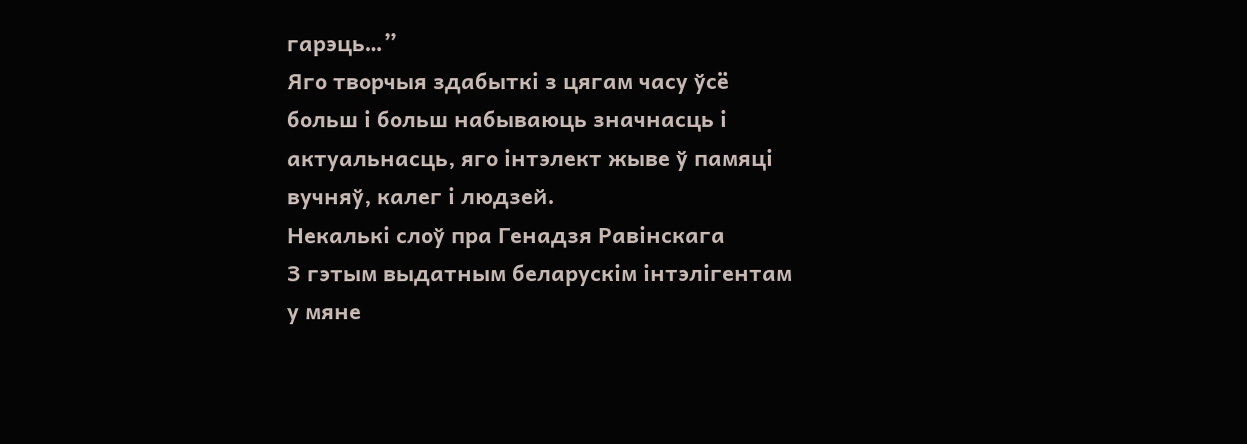гарэць…”
Яго творчыя здабыткі з цягам часу ўсё больш і больш набываюць значнасць і актуальнасць, яго інтэлект жыве ў памяці вучняў, калег і людзей.
Некалькі слоў пра Генадзя Равінскага
З гэтым выдатным беларускім інтэлігентам у мяне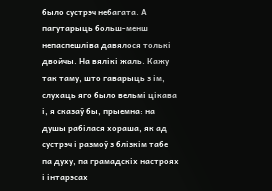было сустрэч небагата. А пагутарыць больш-менш непаспешліва давялося толькі двойчы. На вялікі жаль. Кажу так таму, што гаварыць з ім, слухаць яго было вельмі цікава і, я сказаў бы, прыемна: на душы рабілася хораша, як ад сустрэч і размоў з блізкім табе па духу, па грамадскіх настроях і інтарэсах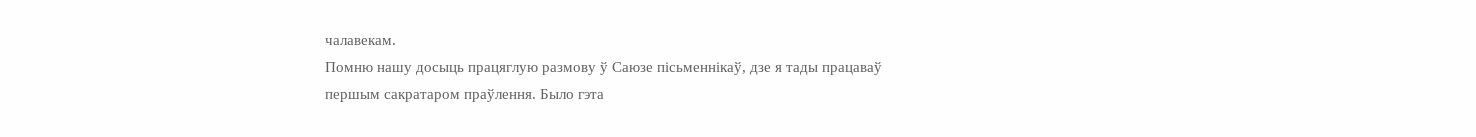чалавекам.
Помню нашу досыць працяглую размову ў Саюзе пісьменнікаў, дзе я тады працаваў першым сакратаром праўлення. Было гэта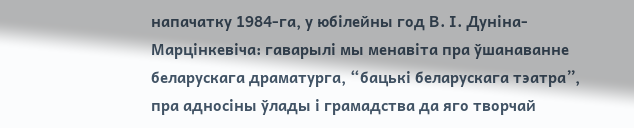напачатку 1984-га, у юбілейны год В. І. Дуніна-Марцінкевіча: гаварылі мы менавіта пра ўшанаванне беларускага драматурга, “бацькі беларускага тэатра”, пра адносіны ўлады і грамадства да яго творчай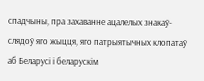спадчыны, пра захаванне ацалелых знакаў-слядоў яго жыцця, яго патрыятычных клопатаў аб Беларусі і беларускім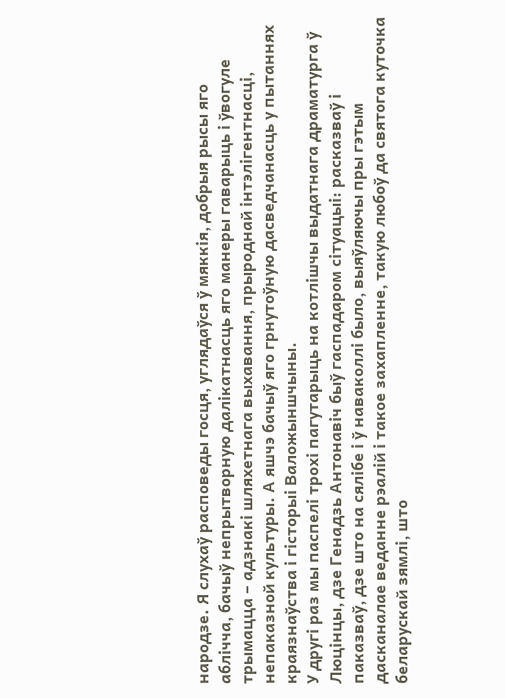народзе. Я слухаў расповеды госця, углядаўся ў мяккія, добрыя рысы яго аблічча, бачыў непрытворную далікатнасць яго манеры гаварыць і ўвогуле трымацца – адзнакі шляхетнага выхавання, прыроднай інтэлігентнасці, непаказной культуры. А яшчэ бачыў яго грнутоўную дасведчанасць у пытаннях краязнаўства і гісторыі Валожыншчыны.
У другі раз мы паспелі трохі пагутарыць на котлішчы выдатнага драматурга ў Люцінцы, дзе Генадзь Антонавіч быў гаспадаром сітуацыі: расказваў і паказваў, дзе што на сялібе і ў наваколлі было, выяўляючы пры гэтым дасканалае веданне рэалій і такое захапленне, такую любоў да святога куточка беларускай зямлі, што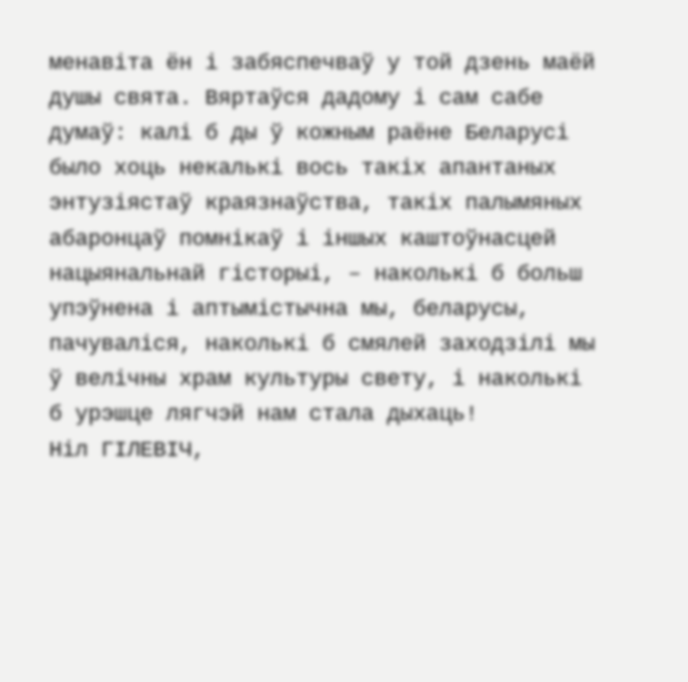менавіта ён і забяспечваў у той дзень маёй душы свята. Вяртаўся дадому і сам сабе думаў: калі б ды ў кожным раёне Беларусі было хоць некалькі вось такіх апантаных энтузіястаў краязнаўства, такіх палымяных абаронцаў помнікаў і іншых каштоўнасцей нацыянальнай гісторыі, – наколькі б больш упэўнена і аптымістычна мы, беларусы, пачуваліся, наколькі б смялей заходзілі мы ў велічны храм культуры свету, і наколькі б урэшце лягчэй нам стала дыхаць!
Ніл ГІЛЕВІЧ,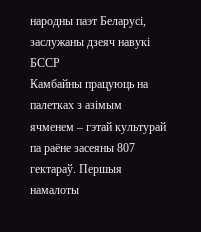народны паэт Беларусі,
заслужаны дзеяч навукі БССР
Камбайны працуюць на палетках з азімым ячменем – гэтай культурай па раёне засеяны 807 гектараў. Першыя намалоты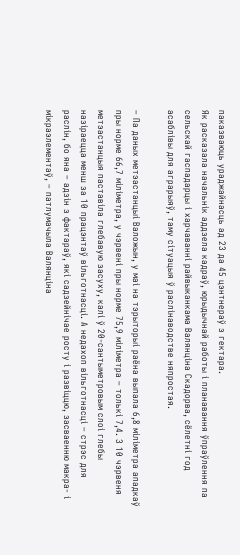паказваюць ураджайнасць ад 23 да 45 цэнтнераў з гектара.
Як расказала начальнік аддзела кадраў, юрыдычнай работы і планавання ўпраўлення па сельскай гаспадарцы і харчаванні райвыканкама Валянціна Скадорва, сёлетні год асаблівы для аграрыяў, таму сітуацыя ў раслінаводстве няпростая.

– Па даных метэастанцыі Валожын, у маі на тэрыторыі раёна выпала 6,8 міліметра ападкаў пры норме 66,7 міліметра, у чэрвені пры норме 75,9 міліметра – толькі 7,4. З 10 чэрвеня метэастанцыя паставіла глебавую засуху, калі ў 20-сантыметровым слоі глебы назіраецца менш за 10 працэнтаў вільготнасці. А недахоп вільготнасці – стрэс для раслін, бо яна – адзін з фактараў, які садзейнічае росту і развіццю, засваенню макра- і мікраэлементаў, – патлумачыла Валянціна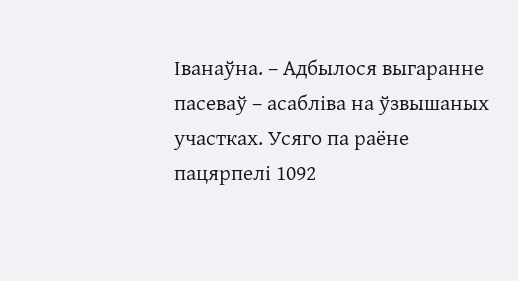Іванаўна. – Адбылося выгаранне пасеваў – асабліва на ўзвышаных участках. Усяго па раёне пацярпелі 1092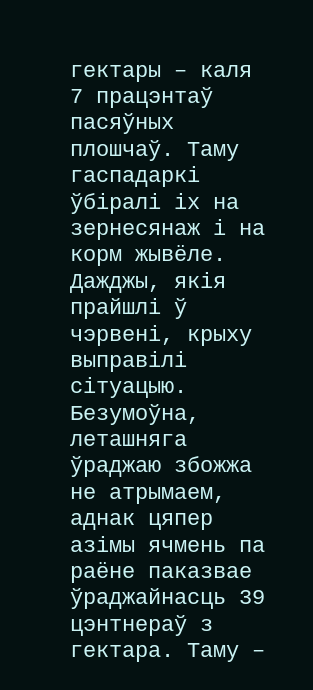гектары – каля 7 працэнтаў пасяўных плошчаў. Таму гаспадаркі ўбіралі іх на зернесянаж і на корм жывёле. Дажджы, якія прайшлі ў чэрвені, крыху выправілі сітуацыю. Безумоўна, леташняга ўраджаю збожжа не атрымаем, аднак цяпер азімы ячмень па раёне паказвае ўраджайнасць 39 цэнтнераў з гектара. Таму –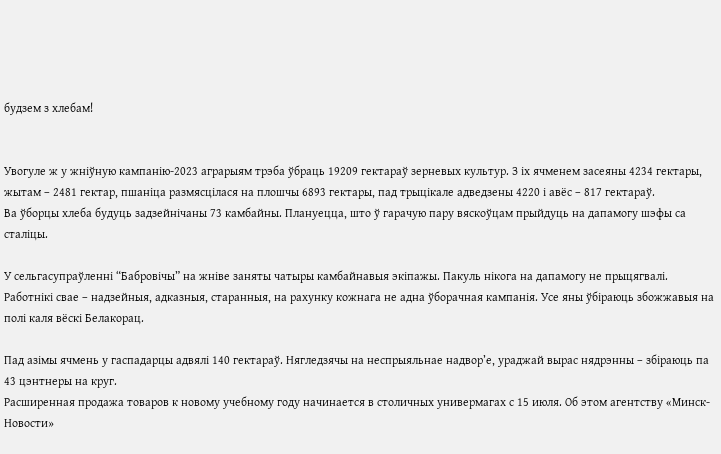будзем з хлебам!


Увогуле ж у жніўную кампанію-2023 аграрыям трэба ўбраць 19209 гектараў зерневых культур. З іх ячменем засеяны 4234 гектары, жытам – 2481 гектар, пшаніца размясцілася на плошчы 6893 гектары, пад трыцікале адведзены 4220 і авёс – 817 гектараў.
Ва ўборцы хлеба будуць задзейнічаны 73 камбайны. Плануецца, што ў гарачую пару вяскоўцам прыйдуць на дапамогу шэфы са сталіцы.

У сельгасупраўленні “Бабровічы” на жніве заняты чатыры камбайнавыя экіпажы. Пакуль нікога на дапамогу не прыцягвалі. Работнікі свае – надзейныя, адказныя, старанныя, на рахунку кожнага не адна ўборачная кампанія. Усе яны ўбіраюць збожжавыя на полі каля вёскі Белакорац.

Пад азімы ячмень у гаспадарцы адвялі 140 гектараў. Нягледзячы на неспрыяльнае надвор’е, ураджай вырас нядрэнны – збіраюць па 43 цэнтнеры на круг.
Расширенная продажа товаров к новому учебному году начинается в столичных универмагах с 15 июля. Об этом агентству «Минск-Новости»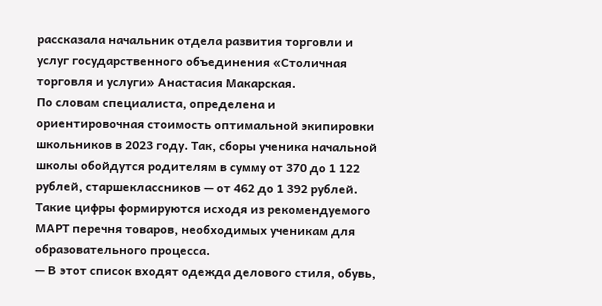рассказала начальник отдела развития торговли и услуг государственного объединения «Столичная торговля и услуги» Анастасия Макарская.
По словам специалиста, определена и ориентировочная стоимость оптимальной экипировки школьников в 2023 году. Так, сборы ученика начальной школы обойдутся родителям в сумму от 370 до 1 122 рублей, старшеклассников — от 462 до 1 392 рублей.
Такие цифры формируются исходя из рекомендуемого МАРТ перечня товаров, необходимых ученикам для образовательного процесса.
— В этот список входят одежда делового стиля, обувь,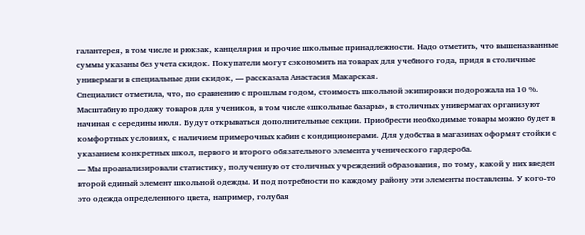галантерея, в том числе и рюкзак, канцелярия и прочие школьные принадлежности. Надо отметить, что вышеназванные суммы указаны без учета скидок. Покупатели могут сэкономить на товарах для учебного года, придя в столичные универмаги в специальные дни скидок, — рассказала Анастасия Макарская.
Специалист отметила, что, по сравнению с прошлым годом, стоимость школьной экипировки подорожала на 10 %.
Масштабную продажу товаров для учеников, в том числе «школьные базары», в столичных универмагах организуют начиная с середины июля. Будут открываться дополнительные секции. Приобрести необходимые товары можно будет в комфортных условиях, с наличием примерочных кабин с кондиционерами. Для удобства в магазинах оформят стойки с указанием конкретных школ, первого и второго обязательного элемента ученического гардероба.
— Мы проанализировали статистику, полученную от столичных учреждений образования, по тому, какой у них введен второй единый элемент школьной одежды. И под потребности по каждому району эти элементы поставлены. У кого-то это одежда определенного цвета, например, голубая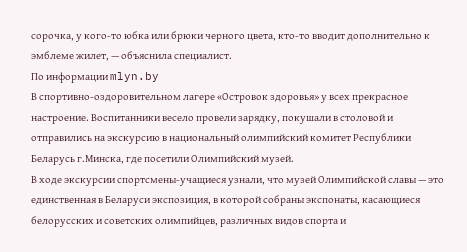сорочка, у кого-то юбка или брюки черного цвета, кто-то вводит дополнительно к эмблеме жилет, — объяснила специалист.
По информации mlyn.by
В спортивно-оздоровительном лагере «Островок здоровья» у всех прекрасное настроение. Воспитанники весело провели зарядку, покушали в столовой и отправились на экскурсию в национальный олимпийский комитет Республики Беларусь г.Минска, где посетили Олимпийский музей.
В ходе экскурсии спортсмены-учащиеся узнали, что музей Олимпийской славы — это единственная в Беларуси экспозиция, в которой собраны экспонаты, касающиеся белорусских и советских олимпийцев, различных видов спорта и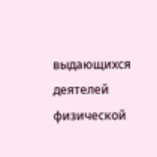выдающихся деятелей физической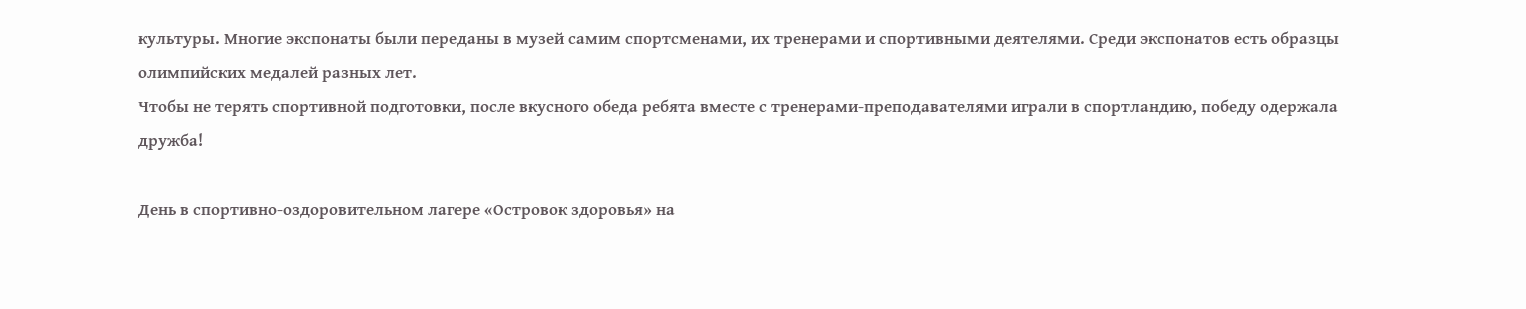культуры. Многие экспонаты были переданы в музей самим спортсменами, их тренерами и спортивными деятелями. Среди экспонатов есть образцы олимпийских медалей разных лет.
Чтобы не терять спортивной подготовки, после вкусного обеда ребята вместе с тренерами-преподавателями играли в спортландию, победу одержала дружба!

День в спортивно-оздоровительном лагере «Островок здоровья» на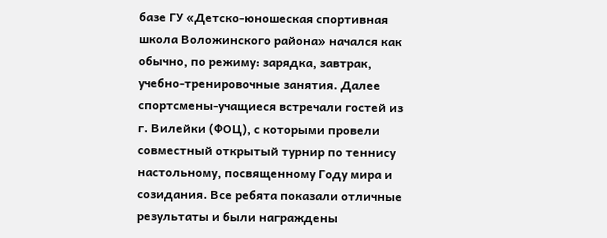базе ГУ «Детско-юношеская спортивная школа Воложинского района» начался как обычно, по режиму: зарядка, завтрак, учебно-тренировочные занятия. Далее спортсмены-учащиеся встречали гостей из г. Вилейки (ФОЦ), с которыми провели совместный открытый турнир по теннису настольному, посвященному Году мира и созидания. Все ребята показали отличные результаты и были награждены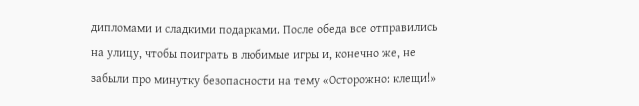дипломами и сладкими подарками. После обеда все отправились на улицу, чтобы поиграть в любимые игры и, конечно же, не забыли про минутку безопасности на тему «Осторожно: клещи!»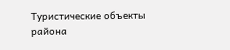Туристические объекты района